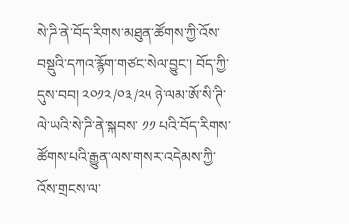སེ་ཌི་ནེ་བོད་རིགས་མཐུན་ཚོགས་ཀྱི་འོས་བསྡུའི་དཀའ་རྙོག་གཙང་སེལ་བྱུང་། བོད་ཀྱི་དུས་བབ། ༢༠༡༢/༠༣/༢༥ ཉེ་ལམ་ཨོ་སི་ཊི་ལེ་ཡའི་སེ་ཌི་ནེ་སྐབས་ ༡༡ པའི་བོད་རིགས་ཚོགས་པའི་རྒྱུན་ལས་གསར་འདེམས་ཀྱི་འོས་གྲངས་ལ་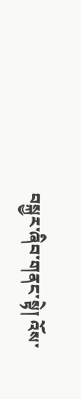བསྐྱར་ཞིབ་གནང་སྟེ། འོས་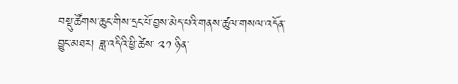བསྡུ་ཚོགས་ཆུང་གིས་དྲང་པོ་བྱས་མེད་པའི་གནས་ཚུལ་གསལ་འདོན་བྱུང་མཐར། ཟླ་འདིའི་ཕྱི་ཚེས་ ༢༡ ཉིན་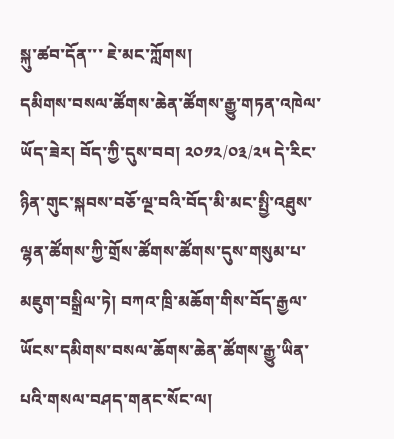སྐུ་ཚབ་དོན་་་ ཇེ་མང་ཀློགས།
དམིགས་བསལ་ཚོགས་ཆེན་ཚོགས་རྒྱུ་གཏན་འཁེལ་ཡོད་ཟེར། བོད་ཀྱི་དུས་བབ། ༢༠༡༢/༠༣/༢༥ དེ་རིང་ཉིན་གུང་སྐབས་བཅོ་ལྔ་བའི་བོད་མི་མང་སྤྱི་འཐུས་ལྷན་ཚོགས་ཀྱི་གྲོས་ཚོགས་ཚོགས་དུས་གསུམ་པ་མཇུག་བསྒྲིལ་ཏེ། བཀའ་ཁྲི་མཆོག་གིས་བོད་རྒྱལ་ཡོངས་དམིགས་བསལ་ཆོགས་ཆེན་ཚོགས་རྒྱུ་ཡིན་པའི་གསལ་བཤད་གནང་སོང་ལ།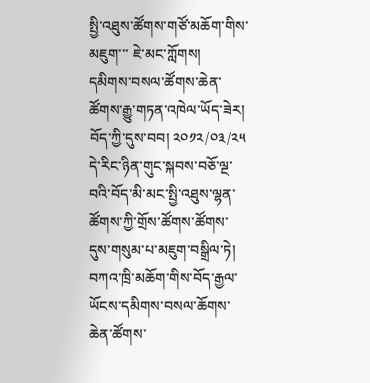སྤྱི་འཐུས་ཚོགས་གཙོ་མཆོག་གིས་མཇུག་་་ ཇེ་མང་ཀློགས།
དམིགས་བསལ་ཚོགས་ཆེན་ཚོགས་རྒྱུ་གཏན་འཁེལ་ཡོད་ཟེར། བོད་ཀྱི་དུས་བབ། ༢༠༡༢/༠༣/༢༥ དེ་རིང་ཉིན་གུང་སྐབས་བཅོ་ལྔ་བའི་བོད་མི་མང་སྤྱི་འཐུས་ལྷན་ཚོགས་ཀྱི་གྲོས་ཚོགས་ཚོགས་དུས་གསུམ་པ་མཇུག་བསྒྲིལ་ཏེ། བཀའ་ཁྲི་མཆོག་གིས་བོད་རྒྱལ་ཡོངས་དམིགས་བསལ་ཆོགས་ཆེན་ཚོགས་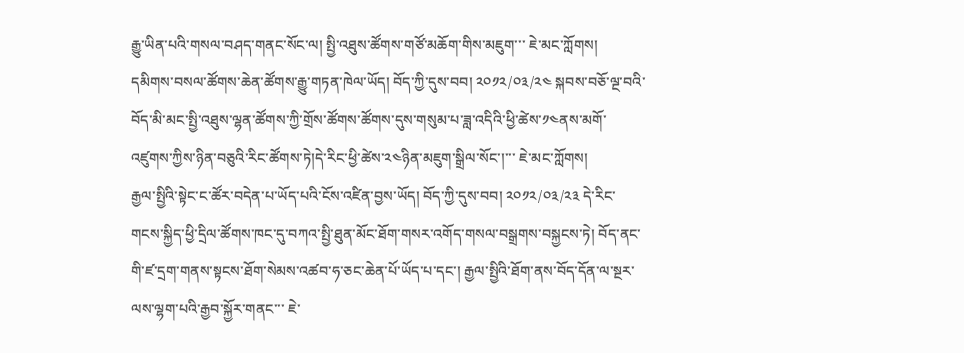རྒྱུ་ཡིན་པའི་གསལ་བཤད་གནང་སོང་ལ། སྤྱི་འཐུས་ཚོགས་གཙོ་མཆོག་གིས་མཇུག་་་ ཇེ་མང་ཀློགས།
དམིགས་བསལ་ཚོགས་ཆེན་ཚོགས་རྒྱུ་གཏན་ཁེལ་ཡོད། བོད་ཀྱི་དུས་བབ། ༢༠༡༢/༠༣/༢༤ སྐབས་བཅོ་ལྔ་བའི་བོད་མི་མང་སྤྱི་འཐུས་ལྷན་ཚོགས་ཀྱི་གྲོས་ཚོགས་ཚོགས་དུས་གསུམ་པ་ཟླ་འདིའི་ཕྱི་ཚེས་༡༤ནས་མགོ་འཛུགས་ཀྱིས་ཉིན་བཅུའི་རིང་ཚོགས་ཏེ།དེ་རིང་ཕྱི་ཚེས་༢༤ཉིན་མཇུག་སྒྲིལ་སོང་།་་་ ཇེ་མང་ཀློགས།
རྒྱལ་སྤྱིའི་སྟེང་ང་ཚོར་བདེན་པ་ཡོད་པའི་ངོས་འཛིན་བྱས་ཡོད། བོད་ཀྱི་དུས་བབ། ༢༠༡༢/༠༣/༢༣ དེ་རིང་གངས་སྐྱིད་ཕྱི་དྲིལ་ཚོགས་ཁང་དུ་བཀའ་སྤྱི་ཐུན་མོང་ཐོག་གསར་འགོད་གསལ་བསྒྲགས་བསྐྱངས་ཏེ། བོད་ནང་གི་ཛ་དྲག་གནས་སྟངས་ཐོག་སེམས་འཚབ་ཧ་ཅང་ཆེན་པོ་ཡོད་པ་དང་། རྒྱལ་སྤྱིའི་ཐོག་ནས་བོད་དོན་ལ་སྔར་ལས་ལྷག་པའི་རྒྱབ་སྐྱོར་གནང་་་ ཇེ་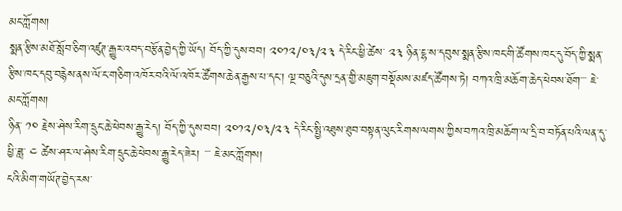མང་ཀློགས།
སྨན་རྩིས་མཐོ་སློབ་ཅིག་འཛུཊ་རྒྱུར་འབད་བརྩོན་བྱེད་ཀྱི་ཡོད། བོད་ཀྱི་དུས་བབ། ༢༠༡༢/༠༣/༢༣ དེ་རིང་ཕྱི་ཚེས་ ༢༣ ཉིན་ངྷ་ས་དབུས་སྨན་རྩིས་ཁང་གི་ཚོགས་ཁང་དུ་བོད་ཀྱི་སྨན་རྩིས་ཁང་དབུ་བརྙེས་ནས་ལོ་ང་གཅིག་འཁོར་བའི་ལོ་འཁོར་ཚོགས་ཆེན་རྒྱས་པ་དང་། ལྔ་བཅུའི་དུས་དྲན་གྱི་མཇུག་བསྡོམས་མཛད་ཚོགས་ཏེ། བཀའ་ཁྲི་མཆོག་ཆེད་ཕེབས་ཐོག་་་ ཇེ་མང་ཀློགས།
ཉིན་ ༡༠ རྗེས་ཤེས་རིག་དྲུང་ཆེ་ཕེབས་རྒྱུ་རེད། བོད་ཀྱི་དུས་བབ། ༢༠༡༢/༠༣/༢༣ དེ་རིང་སྤྱི་འཐུས་ཐུབ་བསྟན་ལུང་རིགས་ལགས་ཀྱིས་བཀའ་ཁྲི་མཆོག་ལ་དྲི་བ་བཏོན་པའི་ལན་དུ་ཕྱི་ཟླ་ ༤ ཚེས་ཤར་ལ་ཤེས་རིག་དྲུང་ཆེ་ཕེབས་རྒྱུ་རེད་ཟེར། ་་་ ཇེ་མང་ཀློགས།
ངའི་མིག་གཡོཊ་བྱེད་རས་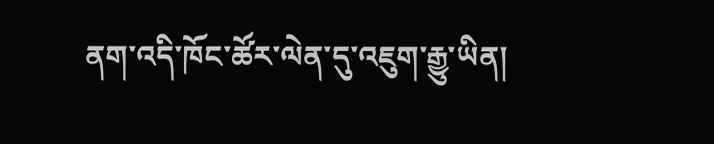ནག་འདི་ཁོང་ཚོར་ལེན་དུ་འཇུག་རྒྱུ་ཡིན།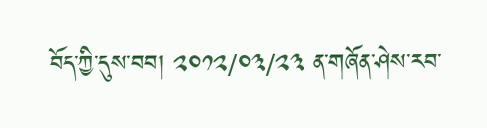བོད་ཀྱི་དུས་བབ། ༢༠༡༢/༠༣/༢༣ ན་གཞོན་ཤེས་རབ་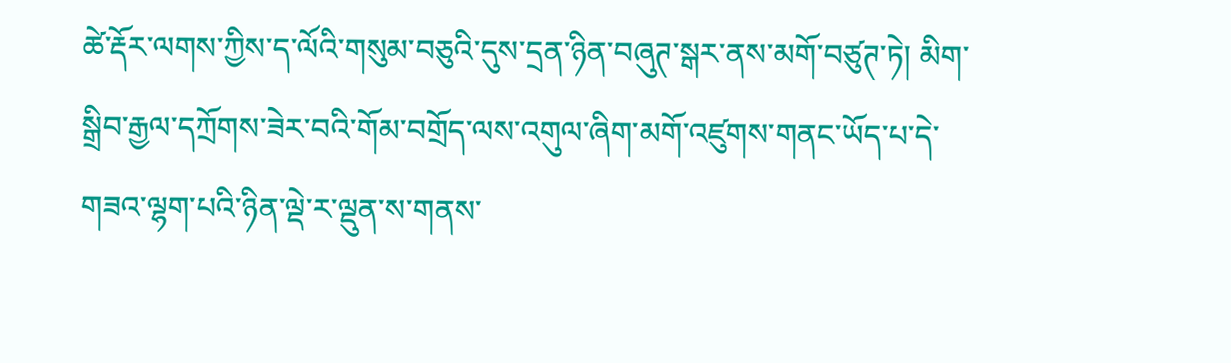ཚེ་རྡོར་ལགས་ཀྱིས་ད་ལོའི་གསུམ་བཅུའི་དུས་དྲན་ཉིན་བཞུཊ་སྒར་ནས་མགོ་བཙུཊ་ཏེ། མིག་སྒྲིབ་རྒྱལ་དཀྲོགས་ཟེར་བའི་གོམ་བགྲོད་ལས་འགུལ་ཞིག་མགོ་འཛུགས་གནང་ཡོད་པ་དེ་གཟའ་ལྷག་པའི་ཉིན་ལྡེ་ར་ལྡུན་ས་གནས་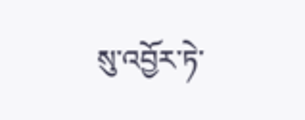སུ་འབྱོར་ཏེ་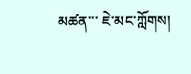མཚན་་་ ཇེ་མང་ཀློགས།